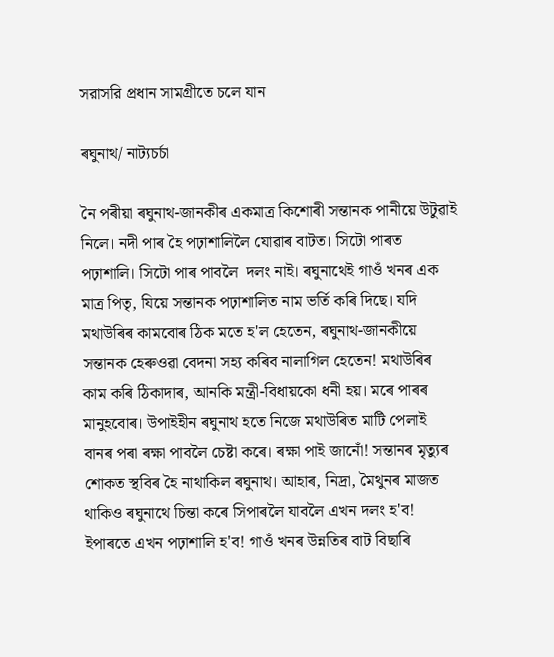সরাসরি প্রধান সামগ্রীতে চলে যান

ৰঘুনাথ/ নাট্যচৰ্চা

নৈ পৰীয়া ৰঘুনাথ-জানকীৰ একমাত্ৰ কিশোৰী সন্তানক পানীয়ে উটুৱাই নিলে। নদী পাৰ হৈ পঢ়াশালিলৈ যোৱাৰ বাটত। সিটো পাৰত পঢ়াশালি। সিটো পাৰ পাবলৈ  দলং নাই। ৰঘুনাথেই গাওঁ খনৰ এক মাত্ৰ পিতৃ, যিয়ে সন্তানক পঢ়াশালিত নাম ভৰ্তি কৰি দিছে। যদি মথাউৰিৰ কামবোৰ ঠিক মতে হ'ল হেতেন, ৰঘুনাথ-জানকীয়ে সন্তানক হেৰুওৱা বেদনা সহ্য কৰিব নালাগিল হেতেন! মথাউৰিৰ কাম কৰি ঠিকাদাৰ, আনকি মন্ত্ৰী-বিধায়কো ধনী হয়। মৰে পাৰৰ মানুহবোৰ। উপাইহীন ৰঘুনাথ হতে নিজে মথাউৰিত মাটি পেলাই বানৰ পৰা ৰক্ষা পাবলৈ চেষ্টা কৰে। ৰক্ষা পাই জানোঁ! সন্তানৰ মৃত্যুৰ শোকত স্থবিৰ হৈ নাথাকিল ৰঘুনাথ। আহাৰ, নিদ্ৰা, মৈথুনৰ মাজত থাকিও ৰঘুনাথে চিন্তা কৰে সিপাৰলৈ যাবলৈ এখন দলং হ'ব! ইপাৰতে এখন পঢ়াশালি হ'ব! গাওঁ খনৰ উন্নতিৰ বাট বিছাৰি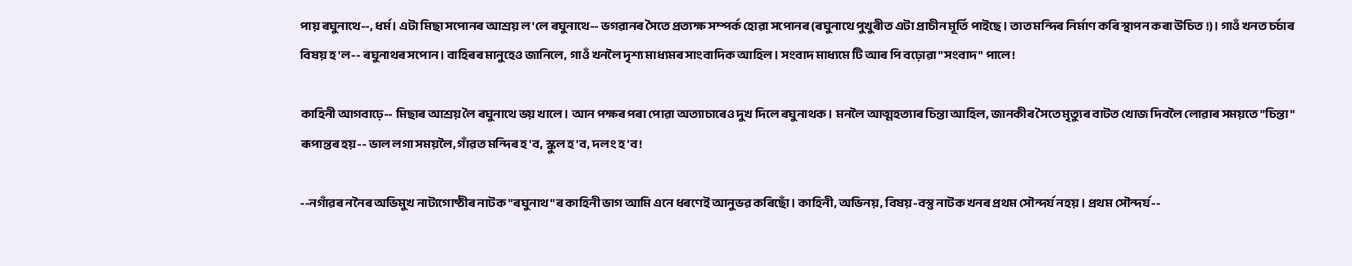পায় ৰঘুনাথে--, ধৰ্ম। এটা মিছা সপোনৰ আশ্ৰয় ল'লে ৰঘুনাথে-- ভগৱানৰ সৈতে প্ৰত্যক্ষ সম্পৰ্ক হোৱা সপোনৰ (ৰঘুনাথে পুখুৰীত এটা প্ৰাচীন মূৰ্তি পাইছে। তাত মন্দিৰ নিৰ্মাণ কৰি স্থাপন কৰা উচিত!)। গাওঁ খনত চৰ্চাৰ বিষয় হ'ল-- ৰঘুনাথৰ সপোন। বাহিৰৰ মানুহেও জানিলে, গাওঁ খনলৈ দৃশ্য মাধ্যমৰ সাংবাদিক আহিল। সংবাদ মাধ্যমে টি আৰ পি বঢ়োৱা "সংবাদ" পালে!

কাহিনী আগবাঢ়ে-- মিছাৰ আশ্ৰয় লৈ ৰঘুনাথে ভয় খালে। আন পক্ষৰ পৰা পোৱা অত্যাচাৰেও দুখ দিলে ৰঘুনাথক। মনলৈ আত্মহত্যাৰ চিন্তা আহিল, জানকীৰ সৈতে মৃত্যুৰ বাটত খোজ দিবলৈ লোৱাৰ সময়তে "চিন্তা" ৰূপান্তৰ হয়-- ভাল লগা সময়লৈ, গাঁৱত মন্দিৰ হ'ব, স্কুল হ'ব, দলং হ'ব!

--নগাঁৱৰ ননৈৰ অভিমুখ নাট্যগোষ্ঠীৰ নাটক "ৰঘুনাথ"ৰ কাহিনী ভাগ আমি এনে ধৰণেই আনুভৱ কৰিছোঁ। কাহিনী, অভিনয়, বিষয়-বস্তু নাটক খনৰ প্ৰথম সৌন্দৰ্য নহয়। প্ৰথম সৌন্দৰ্য--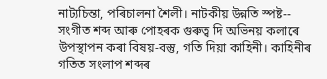নাট্যচিন্তা, পৰিচালনা শৈলী। নাটকীয় উন্নতি স্পষ্ট-- সংগীত শব্দ আৰু পোহৰক গুৰুত্ব দি অভিনয় কলাৰে উপস্থাপন কৰা বিষয়-বস্তু, গতি দিয়া কাহিনী। কাহিনীৰ গতিত সংলাপ শব্দৰ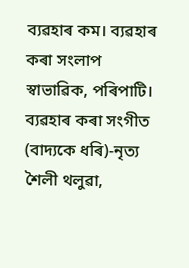ব্যৱহাৰ কম। ব্যৱহাৰ কৰা সংলাপ স্বাভাৱিক, পৰিপাটি। ব্যৱহাৰ কৰা সংগীত (বাদ্যকে ধৰি)-নৃত্য শৈলী থলুৱা,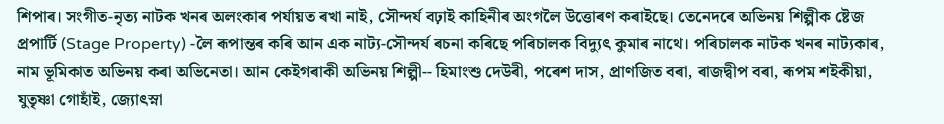শিপাৰ। সংগীত-নৃত্য নাটক খনৰ অলংকাৰ পৰ্যায়ত ৰখা নাই, সৌন্দৰ্য বঢ়াই কাহিনীৰ অংগলৈ উত্তোৰণ কৰাইছে। তেনেদৰে অভিনয় শিল্পীক ষ্টেজ প্ৰপাৰ্টি (Stage Property) -লৈ ৰূপান্তৰ কৰি আন এক নাট্য-সৌন্দৰ্য ৰচনা কৰিছে পৰিচালক বিদ্যুৎ কুমাৰ নাথে। পৰিচালক নাটক খনৰ নাট্যকাৰ, নাম ভূমিকাত অভিনয় কৰা অভিনেতা। আন কেইগৰাকী অভিনয় শিল্পী-- হিমাংশু দেউৰী, পৰেশ দাস, প্ৰাণজিত বৰা, ৰাজদ্বীপ বৰা, ৰূপম শইকীয়া, যুতৃষ্ণা গোহাঁই, জ্যোৎস্না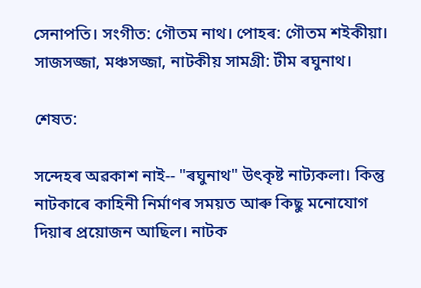সেনাপতি। সংগীত: গৌতম নাথ। পোহৰ: গৌতম শইকীয়া। সাজসজ্জা, মঞ্চসজ্জা, নাটকীয় সামগ্ৰী: টীম ৰঘুনাথ।

শেষত:

সন্দেহৰ অৱকাশ নাই-- "ৰঘুনাথ" উৎকৃষ্ট নাট্যকলা। কিন্তু নাটকাৰে কাহিনী নিৰ্মাণৰ সময়ত আৰু কিছু মনোযোগ দিয়াৰ প্ৰয়োজন আছিল। নাটক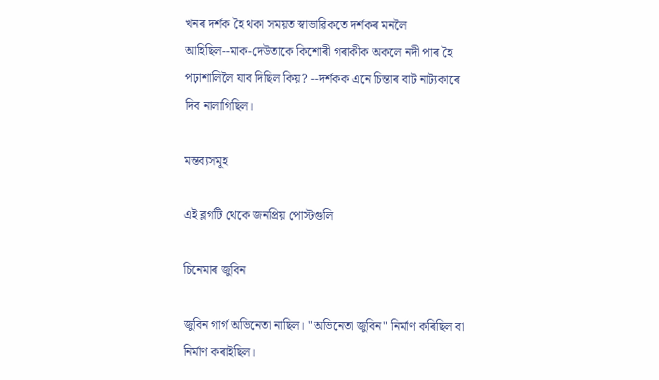খনৰ দৰ্শক হৈ থকা সময়ত স্বাভাৱিকতে দৰ্শকৰ মনলৈ আহিছিল--মাক-দেউতাকে কিশোৰী গৰাকীক অকলে নদী পাৰ হৈ পঢ়াশালিলৈ যাব দিছিল কিয়? --দৰ্শকক এনে চিন্তাৰ বাট নাট্যকাৰে দিব নালাগিছিল।

মন্তব্যসমূহ

এই ব্লগটি থেকে জনপ্রিয় পোস্টগুলি

চিনেমাৰ জুবিন

জুবিন গাৰ্গ অভিনেতা নাছিল। "অভিনেতা জুবিন" নিৰ্মাণ কৰিছিল বা নিৰ্মাণ কৰাইছিল।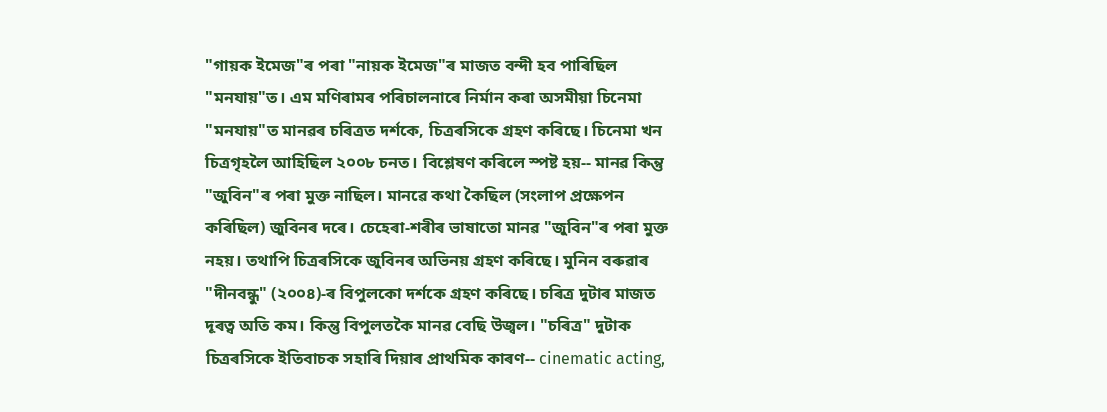"গায়ক ইমেজ"ৰ পৰা "নায়ক ইমেজ"ৰ মাজত বন্দী হব পাৰিছিল "মনযায়"ত। এম মণিৰামৰ পৰিচালনাৰে নিৰ্মান কৰা অসমীয়া চিনেমা "মনযায়"ত মানৱৰ চৰিত্ৰত দৰ্শকে, চিত্ৰৰসিকে গ্ৰহণ কৰিছে। চিনেমা খন চিত্ৰগৃহলৈ আহিছিল ২০০৮ চনত। বিশ্লেষণ কৰিলে স্পষ্ট হয়-- মানৱ কিন্তু "জুবিন"ৰ পৰা মুক্ত নাছিল। মানৱে কথা কৈছিল (সংলাপ প্ৰক্ষেপন কৰিছিল) জুবিনৰ দৰে। চেহেৰা-শৰীৰ ভাষাতো মানৱ "জুবিন"ৰ পৰা মুক্ত নহয়। তথাপি চিত্ৰৰসিকে জুবিনৰ অভিনয় গ্ৰহণ কৰিছে। মুনিন বৰুৱাৰ "দীনবন্ধু" (২০০৪)-ৰ বিপুলকো দৰ্শকে গ্ৰহণ কৰিছে। চৰিত্ৰ দুটাৰ মাজত দূৰত্ব অতি কম। কিন্তু বিপুলতকৈ মানৱ বেছি উজ্বল। "চৰিত্ৰ" দুটাক চিত্ৰৰসিকে ইতিবাচক সহাৰি দিয়াৰ প্ৰাথমিক কাৰণ-- cinematic acting,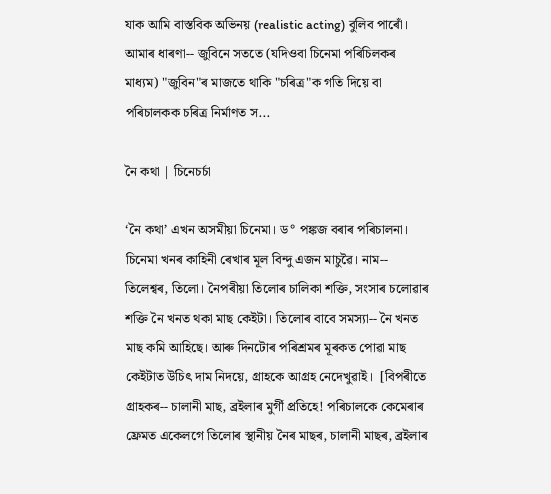যাক আমি বাস্তবিক অভিনয় (realistic acting) বুলিব পাৰোঁ। আমাৰ ধাৰণা-- জুবিনে সততে (যদিওবা চিনেমা পৰিচিলকৰ মাধ্যম) "জুবিন"ৰ মাজতে থাকি "চৰিত্ৰ"ক গতি দিয়ে বা পৰিচালকক চৰিত্ৰ নিৰ্মাণত স...

নৈ কথা | চিনেচৰ্চা

‘নৈ কথা’ এখন অসমীয়া চিনেমা। ড° পঙ্কজ বৰাৰ পৰিচালনা। চিনেমা খনৰ কাহিনী ৰেখাৰ মূল বিন্দু এজন মাচুৱৈ। নাম-- তিলেশ্বৰ, তিলো। নৈপৰীয়া তিলোৰ চালিকা শক্তি, সংসাৰ চলোৱাৰ শক্তি নৈ খনত থকা মাছ কেইটা। তিলোৰ বাবে সমস্যা-- নৈ খনত মাছ কমি আহিছে। আৰু দিনটোৰ পৰিশ্ৰমৰ মূৰকত পোৱা মাছ কেইটাত উচিৎ দাম নিদয়ে, গ্ৰাহকে আগ্ৰহ নেদেখুৱাই।  [বিপৰীতে গ্ৰাহকৰ-- চালানী মাছ, ব্ৰইলাৰ মুৰ্গী প্ৰতিহে! পৰিচালকে কেমেৰাৰ ফ্ৰেমত একেলগে তিলোৰ স্থানীয় নৈৰ মাছৰ, চালানী মাছৰ, ব্ৰইলাৰ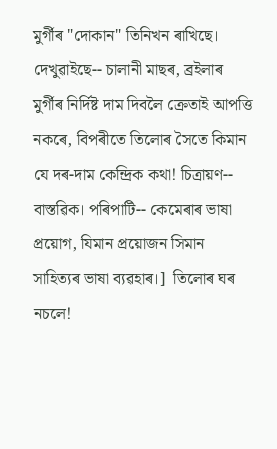মুৰ্গীৰ "দোকান" তিনিখন ৰাখিছে। দেখুৱাইছে-- চালানী মাছৰ, ব্ৰইলাৰ মুৰ্গীৰ নিৰ্দিষ্ট দাম দিবলৈ ক্ৰেতাই আপত্তি নকৰে, বিপৰীতে তিলোৰ সৈতে কিমান যে দৰ-দাম কেন্দ্ৰিক কথা! চিত্ৰায়ণ--  বাস্তৱিক। পৰিপাটি-- কেমেৰাৰ ভাষা প্ৰয়োগ, যিমান প্ৰয়োজন সিমান সাহিত্যৰ ভাষা ব্যৱহাৰ।]  তিলোৰ ঘৰ নচলে!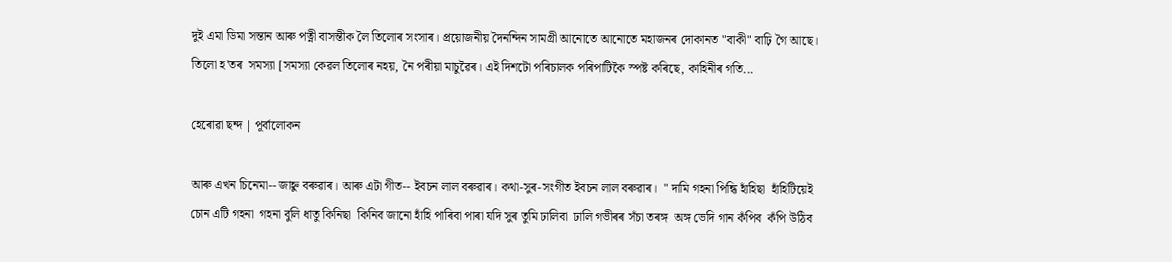দুই এমা ডিমা সন্তান আৰু পত্নী বাসন্তীক লৈ তিলোৰ সংসাৰ। প্ৰয়োজনীয় দৈনন্দিন সামগ্ৰী আনোতে আনোতে মহাজনৰ দোকানত "বাকী" বাঢ়ি গৈ আছে।  তিলো হ'তৰ  সমস্যা [সমস্যা কেৱল তিলোৰ নহয়, নৈ পৰীয়া মাচুৱৈৰ। এই দিশটো পৰিচালক পৰিপাটিকৈ স্পষ্ট কৰিছে, কাহিনীৰ গতি...

হেৰোৱা ছন্দ | পূৰ্বালোকন

আৰু এখন চিনেমা-- জাহ্নু বৰুৱাৰ। আৰু এটা গীত-- ইবচন লাল বৰুৱাৰ। কথা-সুৰ-সংগীত ইবচন লাল বৰুৱাৰ।  " দামি গহনা পিন্ধি হাঁহিছা  হাঁহিটিয়েই চোন এটি গহনা  গহনা বুলি ধাতু কিনিছা  কিনিব জানো হাঁহি পাৰিবা পাৰা যদি সুৰ তুমি ঢালিবা  ঢালি গভীৰৰ সঁচা তৰঙ্গ  অঙ্গ ভেদি গান কঁপিব  কঁপি উঠিব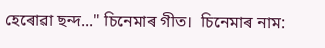হেৰোৱা ছন্দ..." চিনেমাৰ গীত।  চিনেমাৰ নাম: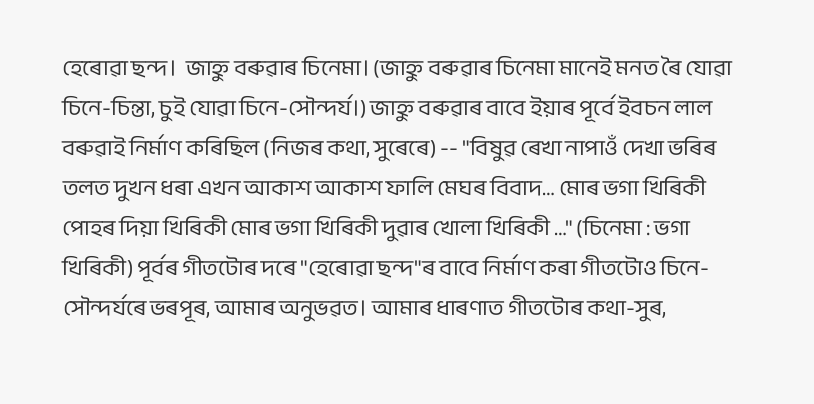হেৰোৱা ছন্দ।  জাহ্নু বৰুৱাৰ চিনেমা। (জাহ্নু বৰুৱাৰ চিনেমা মানেই মনত ৰৈ যোৱা চিনে-চিন্তা, চুই যোৱা চিনে-সৌন্দৰ্য।) জাহ্নু বৰুৱাৰ বাবে ইয়াৰ পূৰ্বে ইবচন লাল বৰুৱাই নিৰ্মাণ কৰিছিল (নিজৰ কথা, সুৰেৰে) -- "বিষুৱ ৰেখা নাপাওঁ দেখা ভৰিৰ তলত দুখন ধৰা এখন আকাশ আকাশ ফালি মেঘৰ বিবাদ… মোৰ ভগা খিৰিকী পোহৰ দিয়া খিৰিকী মোৰ ভগা খিৰিকী দুৱাৰ খোলা খিৰিকী …" (চিনেমা : ভগা খিৰিকী) পূৰ্বৰ গীতটোৰ দৰে "হেৰোৱা ছন্দ"ৰ বাবে নিৰ্মাণ কৰা গীতটোও চিনে-সৌন্দৰ্যৰে ভৰপূৰ, আমাৰ অনুভৱত। আমাৰ ধাৰণাত গীতটোৰ কথা-সুৰ,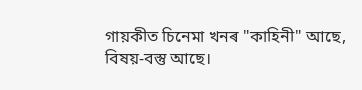গায়কীত চিনেমা খনৰ "কাহিনী" আছে, বিষয়-বস্তু আছে।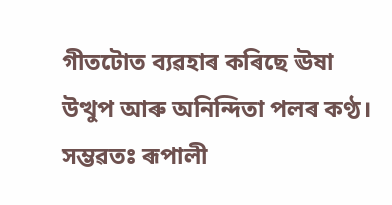গীতটোত ব্যৱহাৰ কৰিছে ঊষা উত্থুপ আৰু অনিন্দিতা পলৰ কণ্ঠ। সম্ভৱতঃ ৰূপালী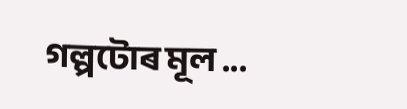গল্পটোৰ মূল ...